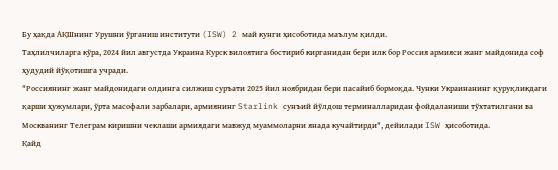Бу ҳақда АҚШнинг Урушни ўрганиш институти (ISW) 2 май кунги ҳисоботида маълум қилди.
Таҳлилчиларга кўра, 2024 йил августда Украина Курск вилоятига бостириб кирганидан бери илк бор Россия армияси жанг майдонида соф ҳудудий йўқотишга учради.
"Россиянинг жанг майдонидаги олдинга силжиш суръати 2025 йил ноябридан бери пасайиб бормоқда. Чунки Украинанинг қуруқликдаги қарши ҳужумлари, ўрта масофали зарбалари, армиянинг Starlink сунъий йўлдош терминалларидан фойдаланиши тўхтатилгани ва Москванинг Телеграм киришни чеклаши армиядаги мавжуд муаммоларни янада кучайтирди", дейилади ISW ҳисоботида.
Қайд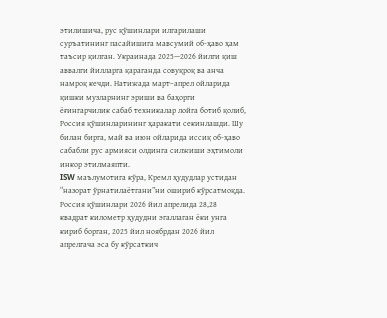этилишича, рус қўшинлари илгарилаши суръатининг пасайишига мавсумий об-ҳаво ҳам таъсир қилган. Украинада 2025—2026 йилги қиш аввалги йилларга қараганда совуқроқ ва анча намроқ кечди. Натижада март–апрел ойларида қишки музларнинг эриши ва баҳорги ёғингарчилик сабаб техникалар лойга ботиб қолиб, Россия қўшинларининг ҳаракати секинлашди. Шу билан бирга, май ва июн ойларида иссиқ об-ҳаво сабабли рус армияси олдинга силжиши эҳтимоли инкор этилмаяпти.
ISW маълумотига кўра, Кремл ҳудудлар устидан “назорат ўрнатилаётгани”ни ошириб кўрсатмоқда. Россия қўшинлари 2026 йил апрелида 28,28 квадрат километр ҳудудни эгаллаган ёки унга кириб борган, 2025 йил ноябрдан 2026 йил апрелгача эса бу кўрсаткич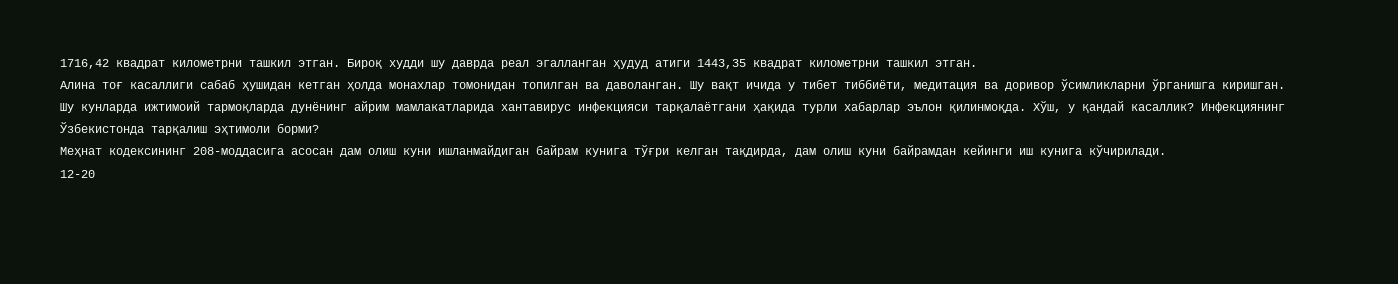1716,42 квадрат километрни ташкил этган. Бироқ худди шу даврда реал эгалланган ҳудуд атиги 1443,35 квадрат километрни ташкил этган.
Алина тоғ касаллиги сабаб ҳушидан кетган ҳолда монахлар томонидан топилган ва даволанган. Шу вақт ичида у тибет тиббиёти, медитация ва доривор ўсимликларни ўрганишга киришган.
Шу кунларда ижтимоий тармоқларда дунёнинг айрим мамлакатларида хантавирус инфекцияси тарқалаётгани ҳақида турли хабарлар эълон қилинмоқда. Хўш, у қандай касаллик? Инфекциянинг Ўзбекистонда тарқалиш эҳтимоли борми?
Меҳнат кодексининг 208-моддасига асосан дам олиш куни ишланмайдиган байрам кунига тўғри келган тақдирда, дам олиш куни байрамдан кейинги иш кунига кўчирилади.
12-20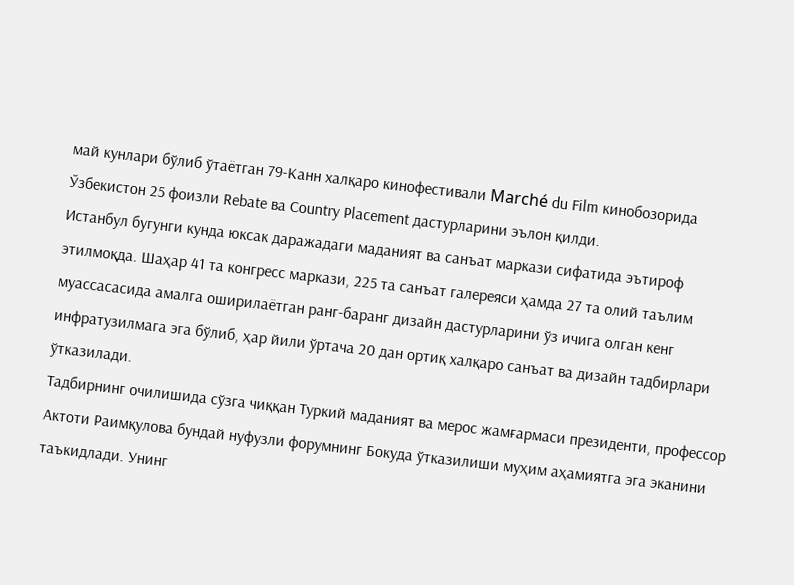май кунлари бўлиб ўтаётган 79-Канн халқаро кинофестивали Marché du Film кинобозорида Ўзбекистон 25 фоизли Rebate ва Country Placement дастурларини эълон қилди.
Истанбул бугунги кунда юксак даражадаги маданият ва санъат маркази сифатида эътироф этилмоқда. Шаҳар 41 та конгресс маркази, 225 та санъат галереяси ҳамда 27 та олий таълим муассасасида амалга оширилаётган ранг-баранг дизайн дастурларини ўз ичига олган кенг инфратузилмага эга бўлиб, ҳар йили ўртача 20 дан ортиқ халқаро санъат ва дизайн тадбирлари ўтказилади.
Тадбирнинг очилишида сўзга чиққан Туркий маданият ва мерос жамғармаси президенти, профессор Актоти Раимқулова бундай нуфузли форумнинг Бокуда ўтказилиши муҳим аҳамиятга эга эканини таъкидлади. Унинг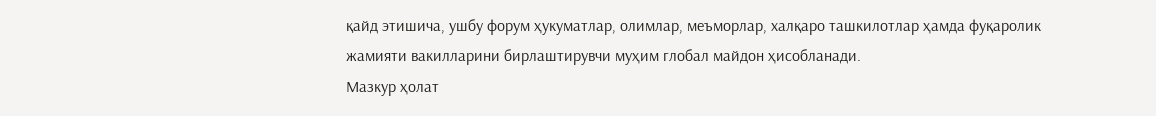қайд этишича, ушбу форум ҳукуматлар, олимлар, меъморлар, халқаро ташкилотлар ҳамда фуқаролик жамияти вакилларини бирлаштирувчи муҳим глобал майдон ҳисобланади.
Мазкур ҳолат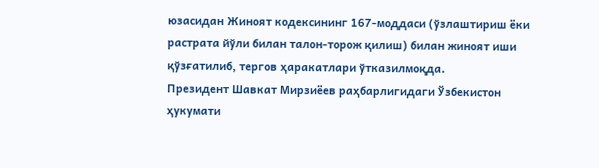юзасидан Жиноят кодексининг 167-моддаси (ўзлаштириш ёки растрата йўли билан талон-торож қилиш) билан жиноят иши қўзғатилиб, тергов ҳаракатлари ўтказилмоқда.
Президент Шавкат Мирзиёев раҳбарлигидаги Ўзбекистон ҳукумати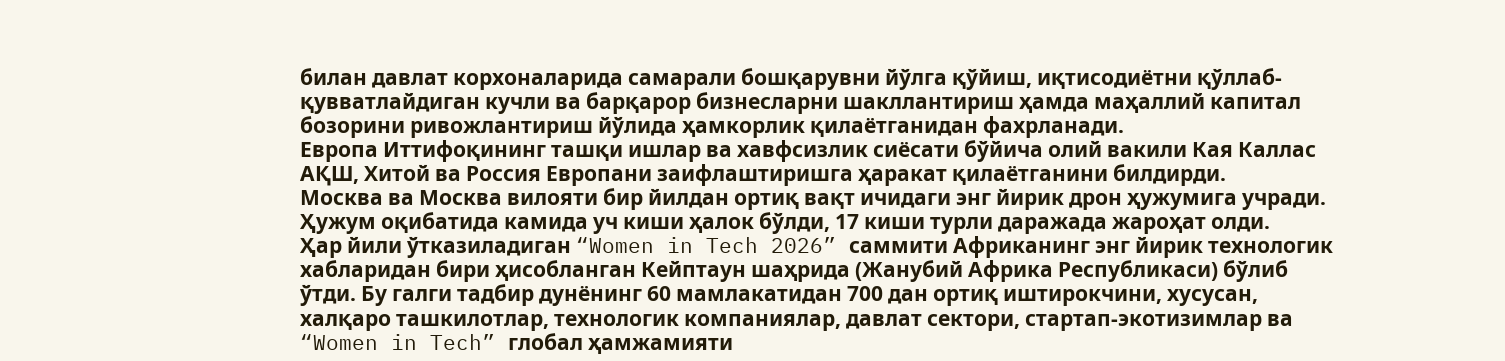билан давлат корхоналарида самарали бошқарувни йўлга қўйиш, иқтисодиётни қўллаб-қувватлайдиган кучли ва барқарор бизнесларни шакллантириш ҳамда маҳаллий капитал бозорини ривожлантириш йўлида ҳамкорлик қилаётганидан фахрланади.
Европа Иттифоқининг ташқи ишлар ва хавфсизлик сиёсати бўйича олий вакили Кая Каллас АҚШ, Хитой ва Россия Европани заифлаштиришга ҳаракат қилаётганини билдирди.
Москва ва Москва вилояти бир йилдан ортиқ вақт ичидаги энг йирик дрон ҳужумига учради. Ҳужум оқибатида камида уч киши ҳалок бўлди, 17 киши турли даражада жароҳат олди.
Ҳар йили ўтказиладиган “Women in Tech 2026” саммити Африканинг энг йирик технологик хабларидан бири ҳисобланган Кейптаун шаҳрида (Жанубий Африка Республикаси) бўлиб ўтди. Бу галги тадбир дунёнинг 60 мамлакатидан 700 дан ортиқ иштирокчини, хусусан, халқаро ташкилотлар, технологик компаниялар, давлат сектори, стартап-экотизимлар ва “Women in Tech” глобал ҳамжамияти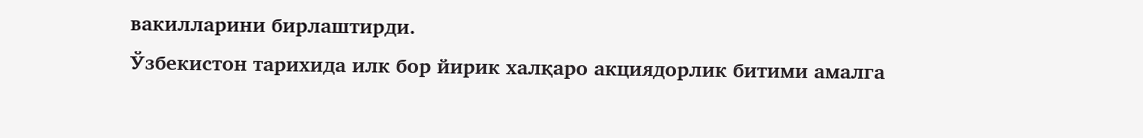вакилларини бирлаштирди.
Ўзбекистон тарихида илк бор йирик халқаро акциядорлик битими амалга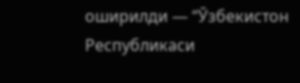оширилди — “Ўзбекистон Республикаси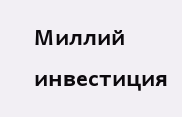Миллий инвестиция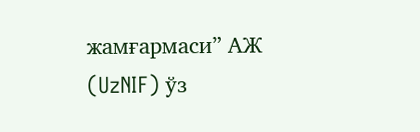жамғармаси” АЖ (UzNIF) ўз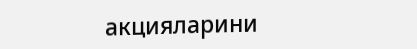акцияларини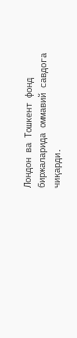Лондон ва Тошкент фонд биржаларида оммавий савдога чиқарди.